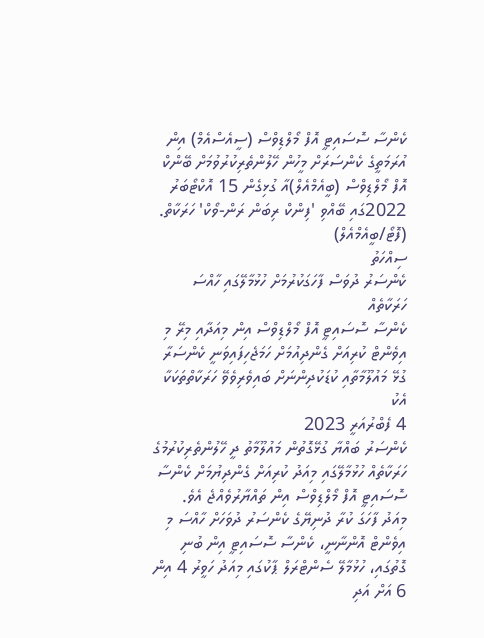ކެންސާ ސޮސައިޓީ އޮފް މޯލްޑިވްސް (ސީއެސްއެމް) އިން އުރަމަތީގެ ކެންސަރަށް މީހުން ހޭލުންތެރިކުރުވުމަށް ބޭންކް އޮފް މޯލްޑިވްސް (ބީއެމްއެލް)އާ ގުޅިގެން 15 އޮކްޓޯބަރު 2022ގައި ބޭއްވި 'ފިންކް ރިބަން ރަން-ވޯކް' ހަރަކާތް. (ފޮޓޯ/ބީއެމްއެލް)
ސިއްހަތު
ކެންސަރު ދުވަސް ފާހަގަކުރުމަށް ހުޅުމާލޭގައި ހާއްސަ ހަރަކާތެއް
ކެންސާ ސޮސައިޓީ އޮފް މޯލްޑިވްސް އިން މިއަދާއި މިރޭ މި އިވެންޓް ކުރިއަށް ގެންދިއުމަށް ހަމަޖެހިފައިވަނީ ކެންސަރާ ގުޅޭ މައުލޫމާތާއި ކުޑަކުދިންނަށް ބައިވެރިވެވޭ ހަރަކާތްތަކަކާ އެކު
4 ފެބްރުއަރީ 2023
ކެންސަރު ބައްޔާ ގުޅޭގޮތުން މައުލޫމާތު ދީ ހޭލުންތެރިކުރުމުގެ ހަރަކާތެއް ހުޅުމާލޭގައި މިއަދު ކުރިއަށް ގެންދިޔުމަށް ކެންސާ ސޮސައިޓީ އޮފް މޯލްޑިވްސް އިން ތައްޔާރުވެއްޖެ އެވެ.
މިއަދު ފާހަގަ ކުރާ ދުނިޔޭގެ ކެންސަރު ދުވަހަށް ހާއްސަ މި އިވެންޓް އޮންނާނީ، ކެންސާ ސޮސައިޓީ އިން ބުނި ގޮތުގައި، ހުޅުމާލޭ ސެންޓްރަލް ޕާކުގައި މިއަދު ހަވީރު 4 އިން 6 އަށް އަދި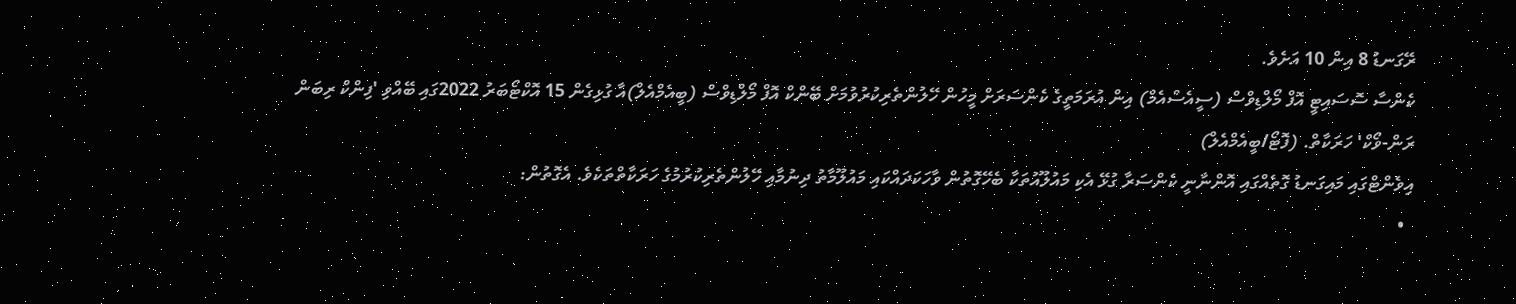ރޭގަނޑު 8 އިން 10 އަށެވެ.
ކެންސާ ސޮސައިޓީ އޮފް މޯލްޑިވްސް (ސީއެސްއެމް) އިން އުރަމަތީގެ ކެންސަރަށް މީހުން ހޭލުންތެރިކުރުވުމަށް ބޭންކް އޮފް މޯލްޑިވްސް (ބީއެމްއެލް)އާ ގުޅިގެން 15 އޮކްޓޯބަރު 2022ގައި ބޭއްވި 'ފިންކް ރިބަން ރަން-ވޯކް' ހަރަކާތް. (ފޮޓޯ/ބީއެމްއެލް)
އިވެންޓްގައި މައިގަނޑު ގޮތެއްގައި އޮންނާނީ ކެންސަރާ ގުޅޭ އެކި މައުލޫއުތަކާ ބެހޭގޮތުން ވާހަކަދައްކައި މައުލޫމާތު ދިނުމާއި ހޭލުންތެރިކުރުމުގެ ހަރަކާތްތަކެވެ. އެގޮތުން:
  •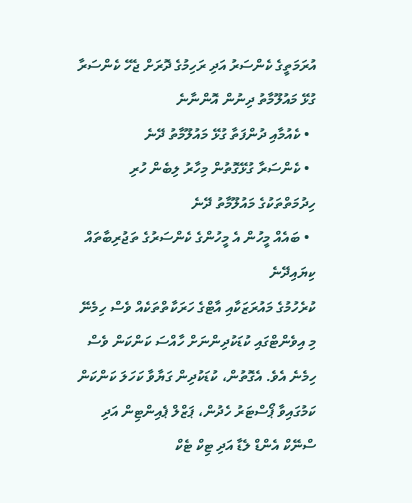އުރަމަތީގެ ކެންސަރު އަދި ރަހިމުގެ ދޮރަށް ޖެހޭ ކެންސަރާ ގުޅޭ މައުލޫމާތު ދިނުން އޮންނާނެ
  • ކެއުމާއި ދުންފަތާ ގުޅޭ މައުލޫމާތު ދޭނެ
  • ކެންސަރާ ގުޅޭގޮތުން މިހާރު ލިބެން ހުރި ހިދުމަތްތަކުގެ މައުލޫމާތު ދޭނެ
  • ބައެއް މީހުން އެ މީހުންގެ ކެންސަރުގެ ތަޖުރިބާތައް ކިޔައިދޭނެ
ކުރެހުމުގެ މައުރަޒަކާއި އާޓްގެ ހަރަކާތްތަކެއް ވެސް ހިމެނޭ މި އިވެންޓްގައި ކުޑަކުދިންނަށް ހާއްސަ ކަންކަން ވެސް ހިމެނެ އެވެ. އެގޮތުން، ކުޑަކުދިން ގަޔާވާ ކަހަލަ ކަންކަން ކަމުގައިވާ ޕޯސްޓަރު ހެދުން، ޕަޒްލް ޕެއިންޓިން އަދި ސްނޭކް އެންޑް ލެޑާ އަދި ޓިކް ޓެކް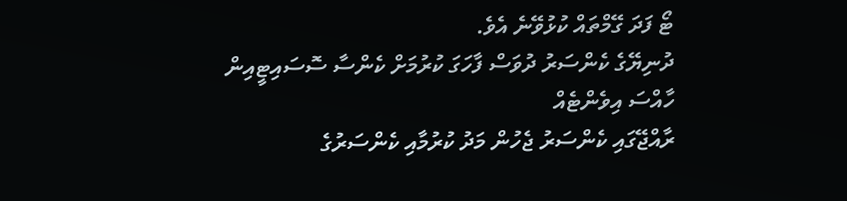ޓޯ ފަދަ ގޭމްތައް ކުޅުވޭނެ އެވެ.
ދުނިޔޭގެ ކެންސަރު ދުވަސް ފާހަގަ ކުރުމަށް ކެންސާ ސޮސައިޓީއިން ހާއްސަ އިވެންޓެއް
ރާއްޖޭގައި ކެންސަރު ޖެހުން މަދު ކުރުމާއި ކެންސަރުގެ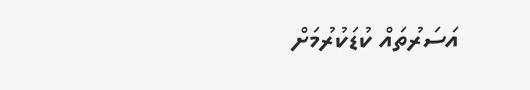އަސަރުތައް ކުޑަކުރުމަށް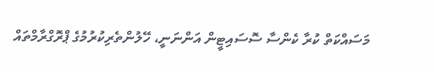މަސައްކަތް ކުރާ ކެންސާ ސޮސައިޓީން އަންނަނީ، ހޭލުންތެރިކުރުމުގެ ޕްރޮގްރާމްތައް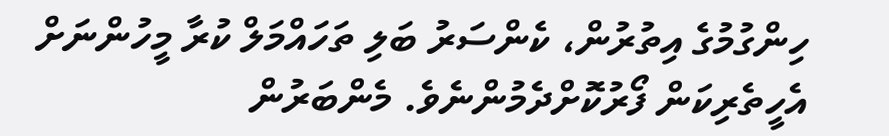ހިންގުމުގެ އިތުރުން، ކެންސަރު ބަލި ތަހައްމަލް ކުރާ މީހުންނަށް އެހީތެރިކަން ފޯރުކޮށްދެމުންނެވެ. މެންބަރުން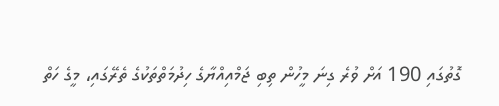ގޮތުގައި 190 އަށް ވުރެ ގިނަ މީހުން ތިބި ޖަމްއިއްޔާގެ ހިދުމަތްތަކުގެ ތެރޭގައި، މީގެ ހަތް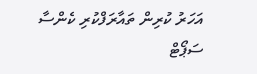އަހަރު ކުރިން ތައާރަފްކުރި ކެންސާ ސަޕޯޓް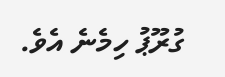ގުރޫޕު ހިމެނެ އެވެ.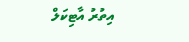އިތުރު އާޓިކަލް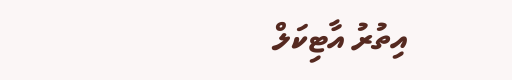އިތުރު އާޓިކަލް